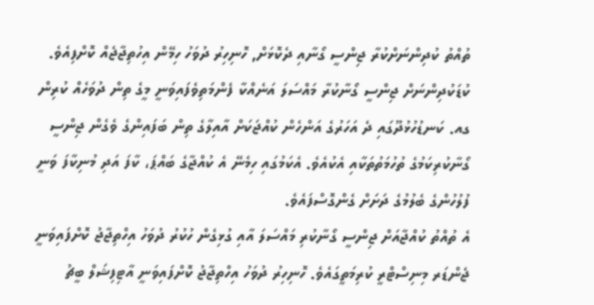ތުއްތު ކުދިންނަށްކުރާ ޖިންސީ ގޯނާއި ދެކޮޅަށް, ހޮނިހިރު ދުވަހު ހިމޭން އިހުތިޖާޖެއް ކޮށްފިއެވެ.
ކުޑަކުދިންނަށް ޖިންސީ ގޯނާކުރާ މައްސަލަ އަނެއްކާ ފެންމަތިވެފައިވަނީ މީގެ ތިން ދުވަހެއް ކުރިން ގއ. ކަނޑުހުޅުދޫގައި ދެ އަހަރުގެ އަންހެން ކުއްޖަކަށް އާއިލާގެ ތިން ބަފައިންގެ ވެގެން ޖިންސީ ގޯނާކުރިކަމުގެ ތުހުމަތުތަކާއި އެކުއެވެ. އެކަމުގައި ހިމެނޭ އެ ކުއްޖާގެ ބައްޕަ، ކާފަ އަދި މުނިކާފަ ވަނީ ފުލުހުންގެ ބެލުމުގެ ދަށަށް ގެންގޮސްފައެވެ.
އެ ތުއްތު ކުއްޖާއަށް ޖިންސީ ގޯނާކުރި މައްސަލަ އާއި ގުޅިގެން ހުކުރު ދުވަހު އިހްތިޖާޖު ކޮށްފައިވަނީ ޖެންޑަރ މިނިސްޓްރީ ކުރިމަތީގައެވެ. ހޮނިހިރު ދުވަހު އިހްތިޖާޖު ކޮށްފައިވަނީ އާޓިފިޝަލް ބީޗު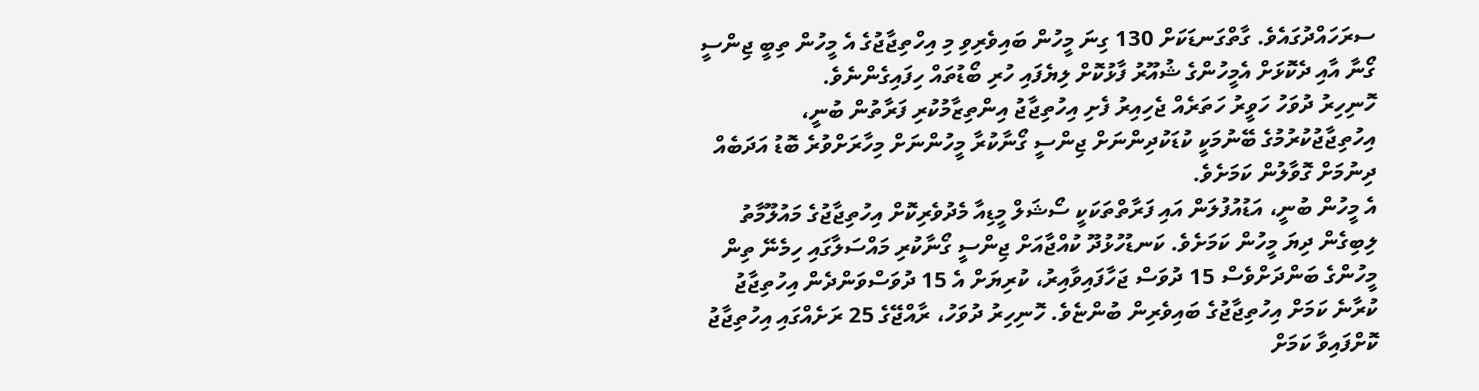ސރަހައްދުގައެވެ. ގާތްގަނޑަކަށް 130 ގިނަ މީހުން ބައިވެރިވި މި އިހްތިޖާޖުގެ އެ މީހުން ތިބީ ޖިންސީ ގޯނާ އާއި ދެކޮޅަށް އެމީހުންގެ ޝުއޫރު ފާޅުކޮށް ލިޔެފައި ހުރި ބޯޑުތައް ހިފައިގެންނެވެ.
ހޮނިހިރު ދުވަހު ހަވީރު ހަތަރެއް ޖެހިއިރު ފެށި އިހުތިޖާޖު އިންތިޒާމުކުރި ފަރާތުން ބުނީ، އިހުތިޖާޖުކުރުމުގެ ބޭނުމަކީ ކުޑަކުދިންނަށް ޖިންސީ ގޯނާކުރާ މީހުންނަށް މިހާރަށްވުރެ ބޮޑު އަދަބެއް ދިނުމަށް ގޮވާލުން ކަމަށެވެ.
އެ މީހުން ބުނީ، އަޑުއުފުލަން އައި ފަރާތްތަކަކީ ސޯޝަލް މީޑިއާ މެދުވެރިކޮށް އިހުތިޖާޖުގެ މައުލޫމާތު ލިބިގެން ދިޔަ މީހުން ކަމަށެވެ. ކަނޑުހުޅުދޫ ކުއްޖާއަށް ޖިންސީ ގޯނާކުރި މައްސަލާގައި ހިމެނޭ ތިން މީހުންގެ ބަންދަށްވެސް 15 ދުވަސް ޖަހާފައިވާއިރު، ކުރިޔަށް އެ 15 ދުވަސްވަންދެން އިހުތިޖާޖު ކުރާނެ ކަމަށް އިހުތިޖާޖުގެ ބައިވެރިން ބުންޏެވެ. ހޮނިހިރު ދުވަހު، ރާއްޖޭގެ 25 ރަށެއްގައި އިހުތިޖާޖު ކޮށްފައިވާ ކަމަށް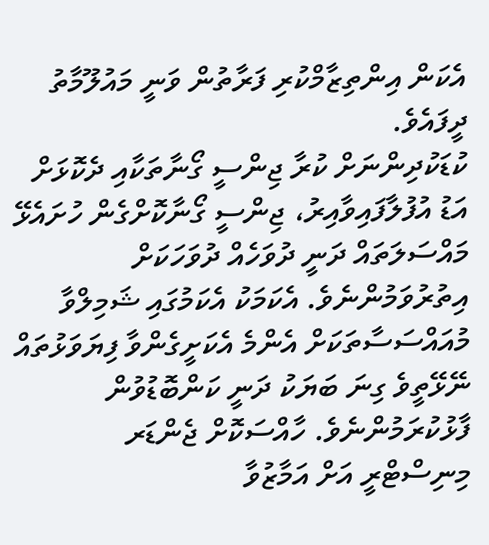އެކަން އިންތިޒާމްކުރި ފަރާތުން ވަނީ މައުލޫމާތު ދީފައެވެ.
ކުޑަކުދިންނަށް ކުރާ ޖިންސީ ގޯނާތަކާއި ދެކޮޅަށް އަޑު އުފުލާފައިވާއިރު، ޖިންސީ ގޯނާކޮށްގެން ހުށައެޅޭ މައްސަލަތައް ދަނީ ދުވަހެއް ދުވަހަކަށް އިތުރުވަމުންނެވެ. އެކަމަކު އެކަމުގައި ޝަމިލްވާ މުއައްސަސާތަކަށް އެންމެ އެކަށީގެންވާ ފިޔަވަޅުތައް ނޭޅޭތީވެ ގިނަ ބަޔަކު ދަނީ ކަންބޮޑުވުން ފާޅުކުރަމުންނެވެ. ހާއްސަކޮށް ޖެންޑަރ މިނިސްޓްރީ އަށް އަމާޒުވާ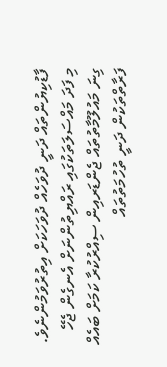ފާޑުކިޔުންތައް ދަނީ ދުވަހެއް ދުވަހަކަށް އިތުރުވަމުންނެވެ. މި ފަދަ މައްސަލަތަކުގައި ރައްޔިތުންނަށް އެނގެން ޖެހޭ ގިނަ މައުލޫމާތުތައް ޖެންޑަރއިން ސިއްރުކުރާ ކަމަށް ބައެއް ފަރާތްތަކުން ދަނީ ތުހުމަތުތައް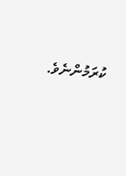ކުރަމުންނެވެ.